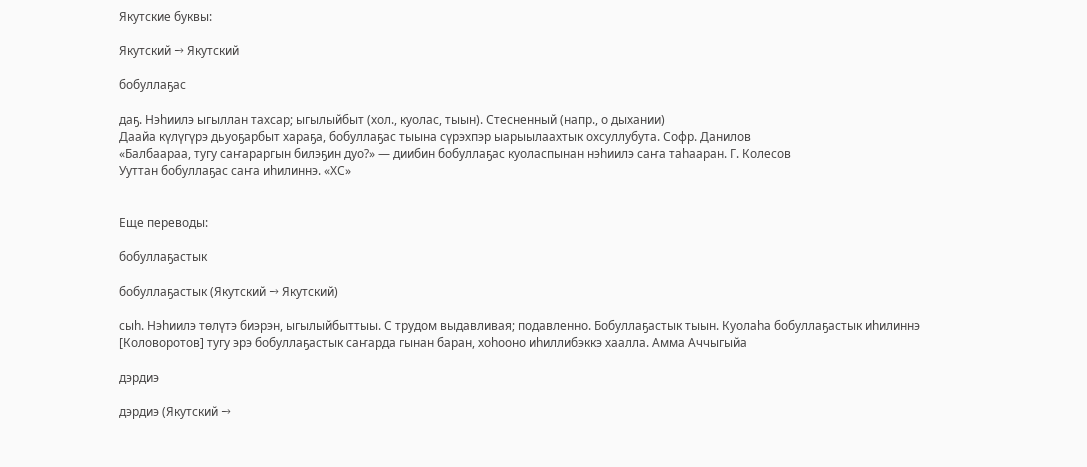Якутские буквы:

Якутский → Якутский

бобуллаҕас

даҕ. Нэһиилэ ыгыллан тахсар; ыгылыйбыт (хол., куолас, тыын). Стесненный (напр., о дыхании)
Даайа күлүгүрэ дьуоҕарбыт хараҕа, бобуллаҕас тыына сүрэхпэр ыарыылаахтык охсуллубута. Софр. Данилов
«Балбаараа, тугу саҥараргын билэҕин дуо?» — диибин бобуллаҕас куоласпынан нэһиилэ саҥа таһааран. Г. Колесов
Ууттан бобуллаҕас саҥа иһилиннэ. «ХС»


Еще переводы:

бобуллаҕастык

бобуллаҕастык (Якутский → Якутский)

сыһ. Нэһиилэ төлүтэ биэрэн, ыгылыйбыттыы. С трудом выдавливая; подавленно. Бобуллаҕастык тыын. Куолаһа бобуллаҕастык иһилиннэ
[Коловоротов] тугу эрэ бобуллаҕастык саҥарда гынан баран, хоһооно иһиллибэккэ хаалла. Амма Аччыгыйа

дэрдиэ

дэрдиэ (Якутский →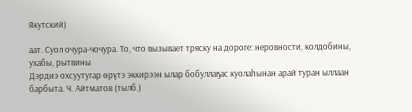Якутский)

аат. Суол очура-чочура. То, что вызывает тряску на дороге: неровности, колдобины, ухабы, рытвины
Дэрдиэ охсуутугар өрүтэ эккирээн ылар бобуллаҕас куолаһынан арай туран ыллаан барбыта. Ч. Айтматов (тылб.)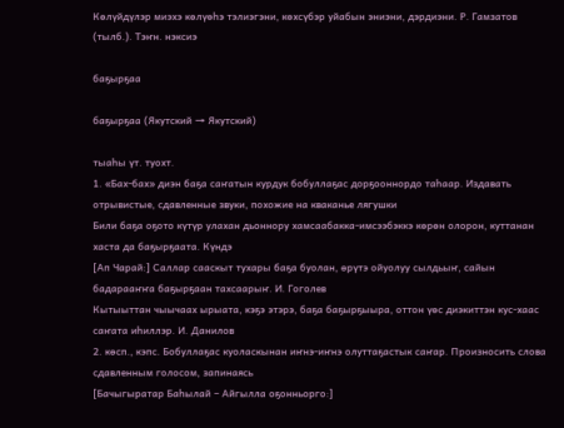Көлүйдүлэр миэхэ көлүөһэ тэлиэгэни, көхсүбэр уйабын эниэни, дэрдиэни. Р. Гамзатов (тылб.). Тэҥн. нэксиэ

баҕырҕаа

баҕырҕаа (Якутский → Якутский)

тыаһы үт. туохт.
1. «Бах-бах» диэн баҕа саҥатын курдук бобуллаҕас дорҕооннордо таһаар. Издавать отрывистые, сдавленные звуки, похожие на кваканье лягушки
Били баҕа оҕото күтүр улахан дьоннору хамсаабакка-имсээбэккэ көрөн олорон, куттанан хаста да баҕырҕаата. Күндэ
[Ап Чарай:] Саллар сааскыт тухары баҕа буолан, өрүтэ ойуолуу сылдьыҥ, сайын бадарааҥҥа баҕырҕаан тахсаарыҥ. И. Гоголев
Кытыыттан чыычаах ырыата, кэҕэ этэрэ, баҕа баҕырҕыыра, оттон үөс диэкиттэн кус-хаас саҥата иһиллэр. И. Данилов
2. көсп., кэпс. Бобуллаҕас куоласкынан иҥнэ-иҥнэ олуттаҕастык саҥар. Произносить слова сдавленным голосом, запинаясь
[Бачыгыратар Баһылай – Айгылла оҕонньорго:]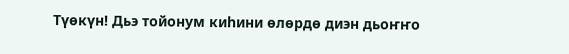Түөкүн! Дьэ тойонум киһини өлөрдө диэн дьоҥҥо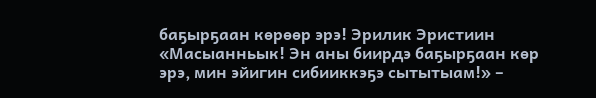баҕырҕаан көрөөр эрэ! Эрилик Эристиин
«Масыанньык! Эн аны биирдэ баҕырҕаан көр эрэ, мин эйигин сибииккэҕэ сытытыам!» –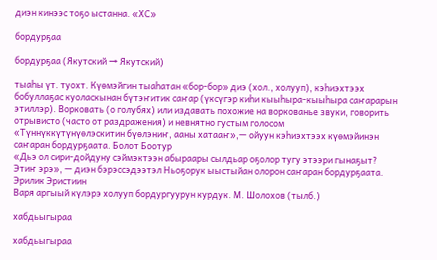диэн кинээс тоҕо ыстанна. «ХС»

бордурҕаа

бордурҕаа (Якутский → Якутский)

тыаһы үт. туохт. Күөмэйгин тыаһатан «бор-бор» диэ (хол., холууп), кэһиэхтээх бобуллаҕас куоласкынан бүтэҥитик саҥар (үксүгэр киһи кыыһыра-кыыһыра саҥарарын этиллэр). Ворковать (о голубях) или издавать похожие на воркованье звуки, говорить отрывисто (часто от раздражения) и невнятно густым голосом
«Түннүккүтүнүөлэскитин бүөлэниҥ, ааны хатааҥ»,— ойуун кэһиэхтээх күөмэйинэн саҥаран бордурҕаата. Болот Боотур
«Дьэ ол сири-дойдуну сэймэктээн абыраары сылдьар оҕолор тугу этээри гынаҕыт? Этиҥ эрэ», — диэн бэрэссэдээтэл Ньоҕорук ыыстыйан олорон саҥаран бордурҕаата. Эрилик Эристиин
Варя аргыый күлэрэ холууп бордургуурун курдук. М. Шолохов (тылб.)

хабдьыгыраа

хабдьыгыраа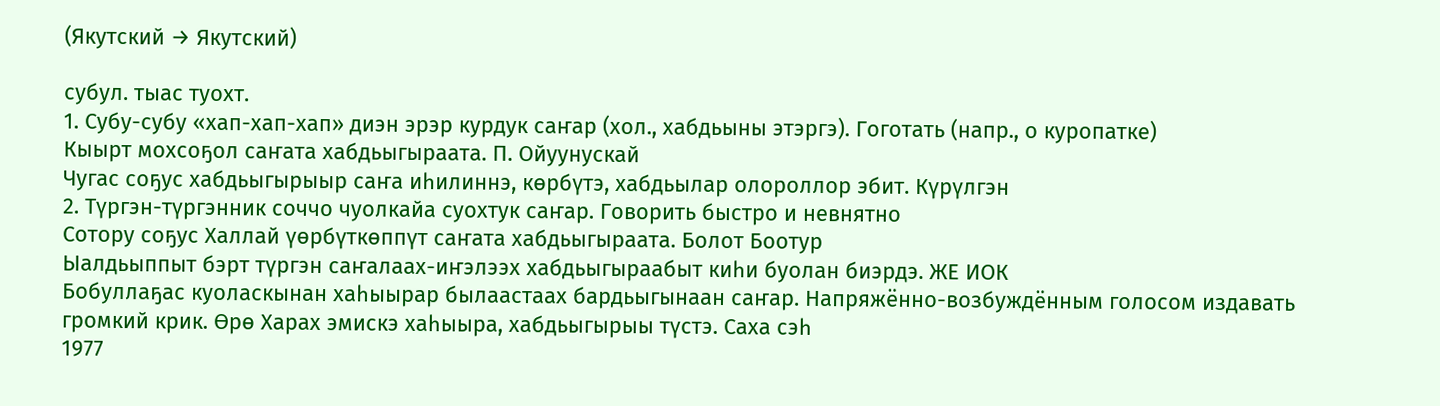(Якутский → Якутский)

субул. тыас туохт.
1. Субу-субу «хап-хап-хап» диэн эрэр курдук саҥар (хол., хабдьыны этэргэ). Гоготать (напр., о куропатке)
Кыырт мохсоҕол саҥата хабдьыгыраата. П. Ойуунускай
Чугас соҕус хабдьыгырыыр саҥа иһилиннэ, көрбүтэ, хабдьылар олороллор эбит. Күрүлгэн
2. Түргэн-түргэнник соччо чуолкайа суохтук саҥар. Говорить быстро и невнятно
Сотору соҕус Халлай үөрбүткөппүт саҥата хабдьыгыраата. Болот Боотур
Ыалдьыппыт бэрт түргэн саҥалаах-иҥэлээх хабдьыгыраабыт киһи буолан биэрдэ. ЖЕ ИОК
Бобуллаҕас куоласкынан хаһыырар былаастаах бардьыгынаан саҥар. Напряжённо-возбуждённым голосом издавать громкий крик. Өрө Харах эмискэ хаһыыра, хабдьыгырыы түстэ. Саха сэһ
1977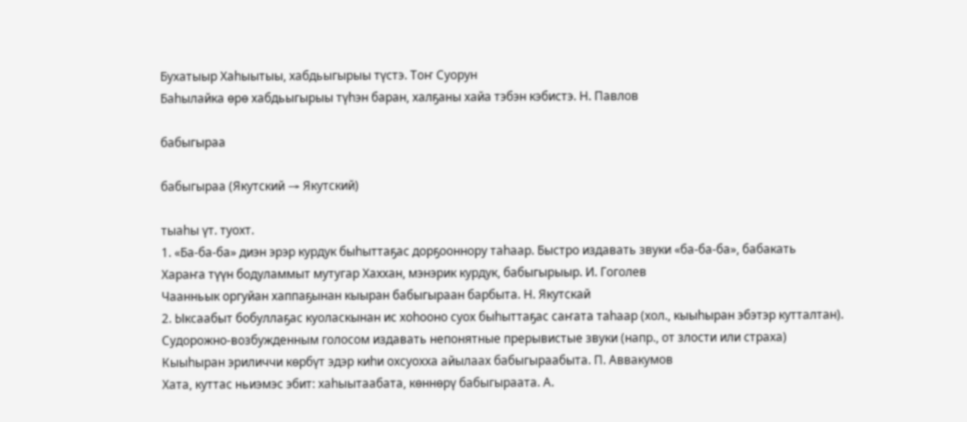Бухатыыр Хаһыытыы, хабдьыгырыы түстэ. Тоҥ Суорун
Баһылайка өрө хабдьыгырыы түһэн баран, халҕаны хайа тэбэн кэбистэ. Н. Павлов

бабыгыраа

бабыгыраа (Якутский → Якутский)

тыаһы үт. туохт.
1. «Ба-ба-ба» диэн эрэр курдук быһыттаҕас дорҕооннору таһаар. Быстро издавать звуки «ба-ба-ба», бабакать
Хараҥа түүн бодуламмыт мутугар Хаххан, мэнэрик курдук, бабыгырыыр. И. Гоголев
Чаанньык оргуйан хаппаҕынан кыыран бабыгыраан барбыта. Н. Якутскай
2. Ыксаабыт бобуллаҕас куоласкынан ис хоһооно суох быһыттаҕас саҥата таһаар (хол., кыыһыран эбэтэр кутталтан). Судорожно-возбужденным голосом издавать непонятные прерывистые звуки (напр., от злости или страха)
Кыыһыран эриличчи көрбүт эдэр киһи охсуохха айылаах бабыгыраабыта. П. Аввакумов
Хата, куттас ньиэмэс эбит: хаһыытаабата, көннөрү бабыгыраата. А.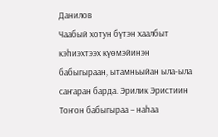Данилов
Чаабый хотун бүтэн хаалбыт кэһиэхтээх күөмэйинэн бабыгыраан, ытамньыйан ыла-ыла саҥаран барда. Эрилик Эристиин
Тоҥон бабыгыраа – наһаа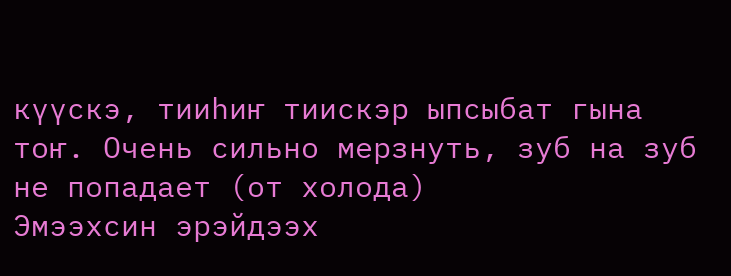күүскэ, тииһиҥ тиискэр ыпсыбат гына тоҥ. Очень сильно мерзнуть, зуб на зуб не попадает (от холода)
Эмээхсин эрэйдээх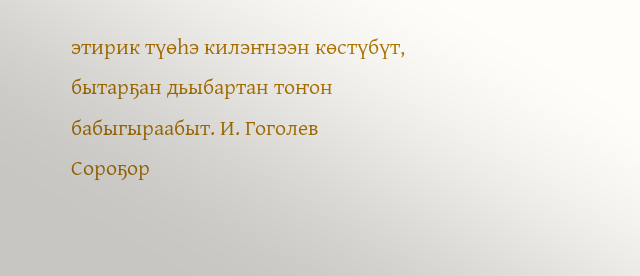этирик түөһэ килэҥнээн көстүбүт, бытарҕан дьыбартан тоҥон бабыгыраабыт. И. Гоголев
Сороҕор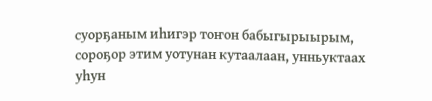суорҕаным иһигэр тоҥон бабыгырыырым, сороҕор этим уотунан кутаалаан, унньуктаах уһун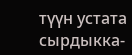түүн устата сырдыкка-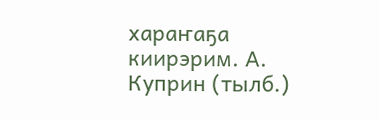хараҥаҕа киирэрим. А. Куприн (тылб.)